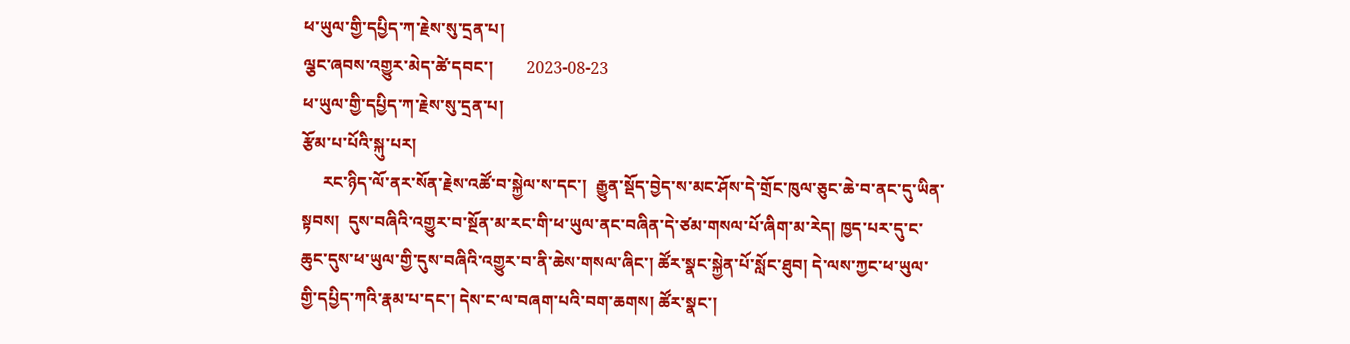ཕ་ཡུལ་གྱི་དཔྱིད་ཀ་རྗེས་སུ་དྲན་པ།
ལྕང་ཞབས་འགྱུར་མེད་ཚེ་དབང་།        2023-08-23
ཕ་ཡུལ་གྱི་དཔྱིད་ཀ་རྗེས་སུ་དྲན་པ།
རྩོམ་པ་པོའི་སྐུ་པར།
     རང་ཉིད་ལོ་ནར་སོན་རྗེས་འཚོ་བ་སྐྱེལ་ས་དང་།  རྒྱུན་སྡོད་བྱེད་ས་མང་ཤོས་དེ་གྲོང་ཁུལ་ཅུང་ཆེ་བ་ནང་དུ་ཡིན་སྟབས།  དུས་བཞིའི་འགྱུར་བ་སྔོན་མ་རང་གི་ཕ་ཡུལ་ནང་བཞིན་དེ་ཙམ་གསལ་པོ་ཞིག་མ་རེད། ཁྱད་པར་དུ་ང་ཆུང་དུས་ཕ་ཡུལ་གྱི་དུས་བཞིའི་འགྱུར་བ་ནི་ཆེས་གསལ་ཞིང་། ཚོར་སྣང་སྐྱེན་པོ་སློང་ཐུབ། དེ་ལས་ཀྱང་ཕ་ཡུལ་གྱི་དཔྱིད་ཀའི་རྣམ་པ་དང་། དེས་ང་ལ་བཞག་པའི་བག་ཆགས། ཚོར་སྣང་།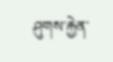ཤུགས་རྐྱེན་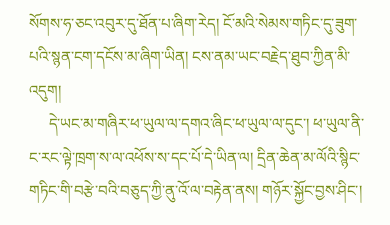སོགས་ཧ་ཅང་འབུར་དུ་ཐོན་པ་ཞིག་རེད། ངོ་མའི་སེམས་གཏིང་དུ་ཟུག་པའི་སྙན་ངག་དངོས་མ་ཞིག་ཡིན། ངས་ནམ་ཡང་བརྗེད་ཐུབ་ཀྱིན་མི་འདུག།
     དེ་ཡང་མ་གཞིར་ཕ་ཡུལ་ལ་དགའ་ཞིང་ཕ་ཡུལ་ལ་དུང་། ཕ་ཡུལ་ནི་ང་རང་ལྟེ་ཁྲག་ས་ལ་འཕོས་ས་དང་པོ་དེ་ཡིན་ལ། དྲིན་ཆེན་མ་ལོའི་སྙིང་གཏིང་གི་བརྩེ་བའི་བཅུད་ཀྱི་ནུ་འོ་ལ་བརྟེན་ནས། གཉོར་སྐྱོང་བྱས་ཤིང་།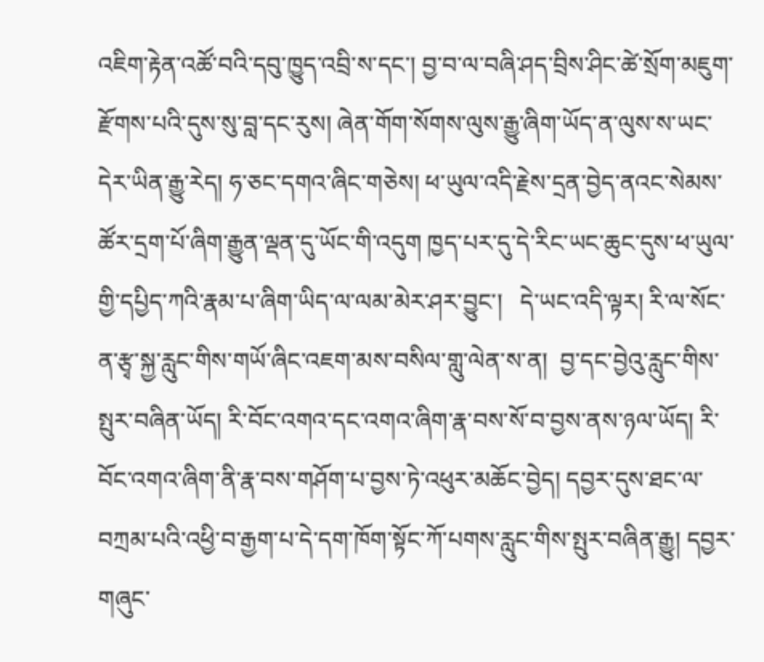འཇིག་རྟེན་འཚོ་བའི་དབུ་ཁྱུད་འབྲི་ས་དང་། བྱ་བ་ལ་བཞི་ཤད་བྲིས་ཤིང་ཚེ་སྲོག་མཇུག་རྫོགས་པའི་དུས་སུ་བླ་དང་རུས། ཞེན་གོག་སོགས་ལུས་རྒྱུ་ཞིག་ཡོད་ན་ལུས་ས་ཡང་དེར་ཡིན་རྒྱུ་རེད། ཧ་ཅང་དགའ་ཞིང་གཅེས། ཕ་ཡུལ་འདི་རྗེས་དྲན་བྱེད་ནའང་སེམས་ཚོར་དྲག་པོ་ཞིག་རྒྱུན་ལྡན་དུ་ཡོང་གི་འདུག ཁྱད་པར་དུ་དེ་རིང་ཡང་ཆུང་དུས་ཕ་ཡུལ་གྱི་དཔྱིད་ཀའི་རྣམ་པ་ཞིག་ཡིད་ལ་ལམ་མེར་ཤར་བྱུང་།   དེ་ཡང་འདི་ལྟར། རི་ལ་སོང་ན་རྩྭ་སྐྱ་རླུང་གིས་གཡོ་ཞིང་འཇག་མས་བསིལ་གླུ་ལེན་ས་ན།  བྱ་དང་བྱེའུ་རླུང་གིས་སྤུར་བཞིན་ཡོད། རི་བོང་འགའ་དང་འགའ་ཞིག་རྣ་བས་སོ་བ་བྱས་ནས་ཉལ་ཡོད། རི་བོང་འགའ་ཞིག་ནི་རྣ་བས་གཤོག་པ་བྱས་ཏེ་འཕུར་མཆོང་བྱེད། དབྱར་དུས་ཐང་ལ་བཀྲམ་པའི་འཕྱི་བ་རྒྱག་པ་དེ་དག་ཁོག་སྟོང་ཀོ་པགས་རླུང་གིས་སྤུར་བཞིན་རྒྱུ། དབྱར་གཞུང་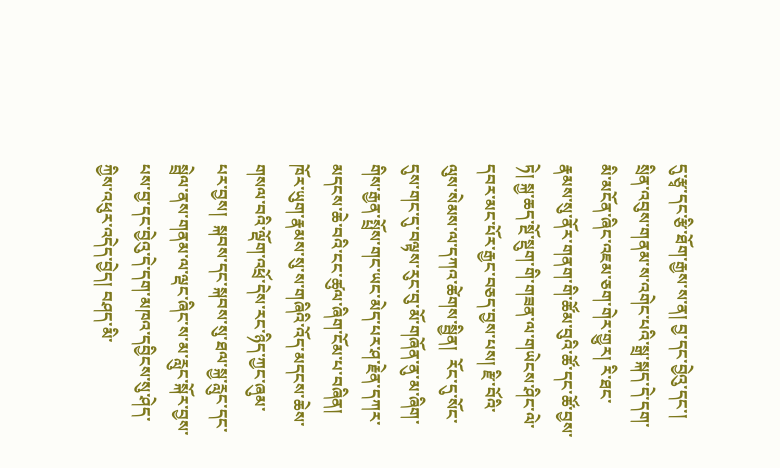དུ་རྩྭ་དང་རྩི་ཐོག་རྒྱས་ས་ན། བྱ་དང་བྱེའུ་དང་། སྲིན་འབུས་གནམ་ས་འགེང་པའི་སྒྲ་སྐད་དེ་དག་མི་མངོན་ཞིང་འཇམ་ཅག་གེར་གྱུར། རི་ཐང་རྣམས་སུ་ནོར་གནག་གི་ཚོམ་བུའི་ཚོ་དང་ཚོ་བྱས་ཏེ། སྐྱ་ཆད་སྔོ་སྡུག་གི་གཟན་ལ་གཡེངས་ཤིང་ལེ་དབར་མང་པོར་རྒྱང་བཅད་བྱས་པས། རྫི་བོའི་ལུས་སེམས་ལ་དཀའ་ཚེགས་སྦྱིན།  རོང་དུ་སོང་དུས་གང་དུ་བལྟས་རུང་བུ་མོ་གཞོན་ནུ་མ་ཞིག་གིས་རྒྱན་སྤྲོས་གང་ཡང་མེད་པར་ཤ་རྗེན་དཀར་མདངས་ཆེ་བའི་ངང་ཚུལ་ཞིག་ངོམ་པ་བཞིན། ཁོར་ཡུག་རྣམས་སུ་ས་གཞིའི་འོད་མདངས་ཆེས་གསལ་བའི་ལྡོག་འཕྲོ་དེས་རང་ཉིད་ཀྱང་ཞུམ་པར་བྱས།  སྐབས་དང་སྐབས་སུ་ཐལ་སྐྱ་རླུང་དང་སྦྲེལ་ནས་གནམ་ལ་ལྡང་ཞིང་ས་མ་རླུང་སྐོར་བྱས་པས་བྱ་དང་བྱེའུ་དེ་དག་མཁའ་དབྱིངས་སུ་ཤེད་ཀྱིས་འཕུར་འདེད་བྱེད། བཤད་མི་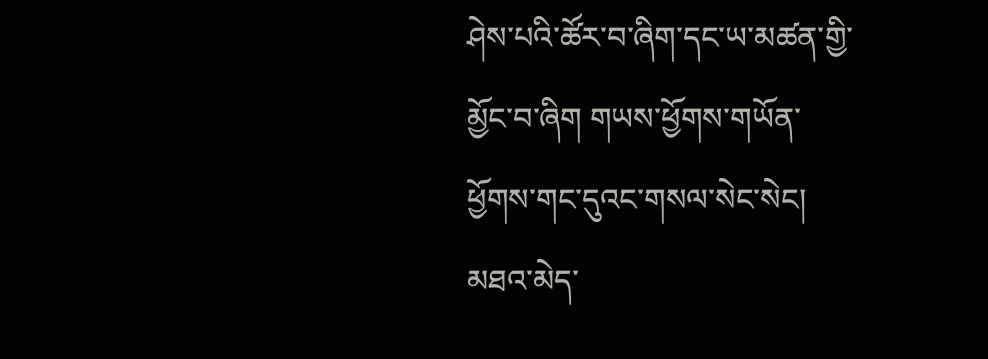ཤེས་པའི་ཚོར་བ་ཞིག་དང་ཡ་མཚན་གྱི་མྱོང་བ་ཞིག གཡས་ཕྱོགས་གཡོན་ཕྱོགས་གང་དུའང་གསལ་སེང་སེང།  མཐའ་མེད་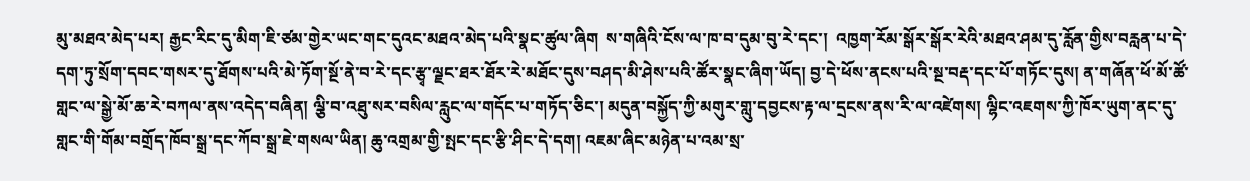མུ་མཐའ་མེད་པར། རྒྱང་རིང་དུ་མིག་ཇི་ཙམ་གྱེར་ཡང་གང་དུའང་མཐའ་མེད་པའི་སྣང་ཚུལ་ཞིག  ས་གཞིའི་ངོས་ལ་ཁ་བ་དུམ་བུ་རེ་དང་།  འཁྱག་རོམ་སྒོར་སྒོར་རེའི་མཐའ་ཤམ་དུ་རློན་གྱིས་བརླན་པ་དེ་དག་ཏུ་སྲོག་དབང་གསར་དུ་ཐོགས་པའི་མེ་ཏོག་སྔོ་ནེ་བ་རེ་དང་རྩྭ་ལྗང་ཐར་ཐོར་རེ་མཐོང་དུས་བཤད་མི་ཤེས་པའི་ཚོར་སྣང་ཞིག་ཡོད། བྱ་དེ་ཕོས་ནངས་པའི་སྔ་བརྡ་དང་པོ་གཏོང་དུས། ན་གཞོན་ཕོ་མོ་ཚོ་གླང་ལ་སྒྱེ་མོ་ཆ་རེ་བཀལ་ནས་འདེད་བཞིན། ལྕི་བ་འཐུ་སར་བསིལ་རླུང་ལ་གདོང་པ་གཏོད་ཅིང་། མདུན་བསྐྱོད་ཀྱི་མགུར་གླུ་དབྱངས་རྟ་ལ་དྲངས་ནས་རི་ལ་འཛེགས། ལྷིང་འཇགས་ཀྱི་ཁོར་ཡུག་ནང་དུ་གླང་གི་གོམ་བགྲོད་ཁོབ་སྒྲ་དང་ཀོབ་སྒྲ་ཇེ་གསལ་ཡིན། ཆུ་འགྲམ་གྱི་སྤང་དང་རྩི་ཤིང་དེ་དག། འཇམ་ཞིང་མཉེན་པ་འམ་སྲ་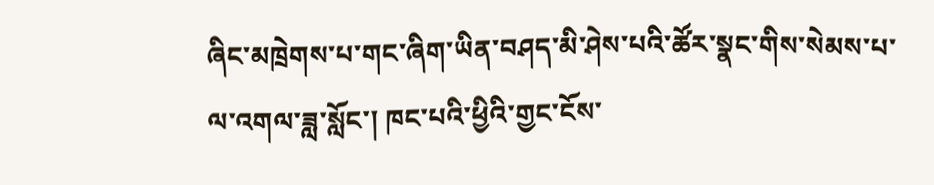ཞིང་མཁྲེགས་པ་གང་ཞིག་ཡིན་བཤད་མི་ཤེས་པའི་ཚོར་སྣང་གིས་སེམས་པ་ལ་འགལ་ཟླ་སློང་། ཁང་པའི་ཕྱིའི་གྱང་ངོས་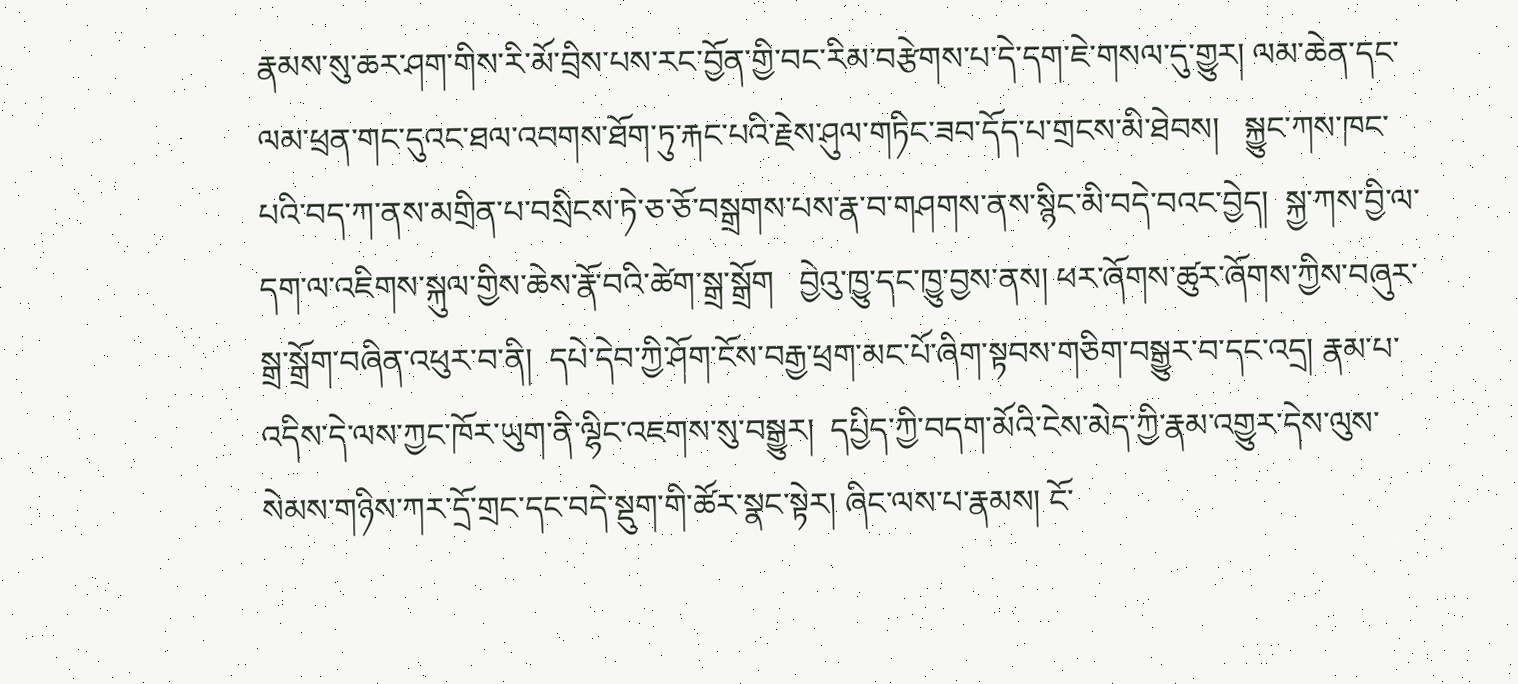རྣམས་སུ་ཆར་ཤག་གིས་རི་མོ་བྲིས་པས་རང་བྱོན་གྱི་བང་རིམ་བརྩེགས་པ་དེ་དག་ཇེ་གསལ་དུ་གྱུར། ལམ་ཆེན་དང་ལམ་ཕྲན་གང་དུའང་ཐལ་འབགས་ཐོག་ཏུ་རྐང་པའི་རྗེས་ཤུལ་གཏིང་ཟབ་དོད་པ་གྲངས་མི་ཐེབས།   སྐྱུང་ཀས་ཁང་པའི་བད་ཀ་ནས་མགྲིན་པ་བསྲིངས་ཏེ་ཅ་ཅོ་བསྒྲགས་པས་རྣ་བ་གཤགས་ནས་སྙིང་མི་བདེ་བའང་བྱེད།  སྐྱ་ཀས་བྱི་ལ་དག་ལ་འཇིགས་སྐུལ་གྱིས་ཆེས་རྣོ་བའི་ཚེག་སྒྲ་སྒྲོག   བྱེའུ་ཁྱུ་དང་ཁྱུ་བྱས་ནས། ཕར་ཞོགས་ཚུར་ཞོགས་ཀྱིས་བཞུར་སྒྲ་སྒྲོག་བཞིན་འཕུར་བ་ནི།  དཔེ་དེབ་ཀྱི་ཤོག་ངོས་བརྒྱ་ཕྲག་མང་པོ་ཞིག་སྟབས་གཅིག་བསྒྱུར་བ་དང་འདྲ། རྣམ་པ་འདིས་དེ་ལས་ཀྱང་ཁོར་ཡུག་ནི་ལྷིང་འཇགས་སུ་བསྒྱུར།  དཔྱིད་ཀྱི་བདག་མོའི་ངེས་མེད་ཀྱི་རྣམ་འགྱུར་དེས་ལུས་སེམས་གཉིས་ཀར་དྲོ་གྲང་དང་བདེ་སྡུག་གི་ཚོར་སྣང་སྟེར། ཞིང་ལས་པ་རྣམས། ངོ་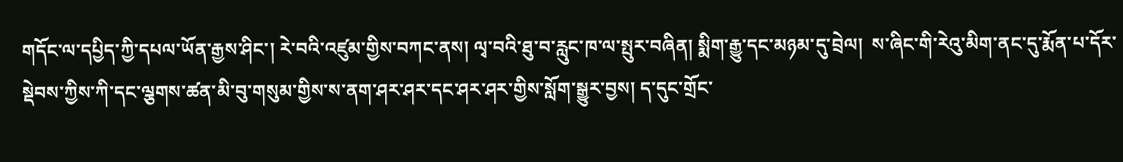གདོང་ལ་དཔྱིད་ཀྱི་དཔལ་ཡོན་རྒྱས་ཤིང་། རེ་བའི་འཛུམ་གྱིས་བཀང་ནས། ལྭ་བའི་ཐུ་བ་རླུང་ཁ་ལ་སྤུར་བཞིན། སྨིག་རྒྱུ་དང་མཉམ་དུ་བྲེལ།  ས་ཞིང་གི་རེའུ་མིག་ནང་དུ་རྨོན་པ་དོར་སྡེབས་ཀྱིས་ཀི་དང་ལྕགས་ཚན་མི་བུ་གསུམ་གྱིས་ས་ནག་ཤར་ཤར་དང་ཤར་ཤར་གྱིས་སློག་སྒྱུར་བྱས། ད་དུང་གྲོང་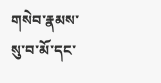གསེབ་རྣམས་སུ་བ་མོ་དང་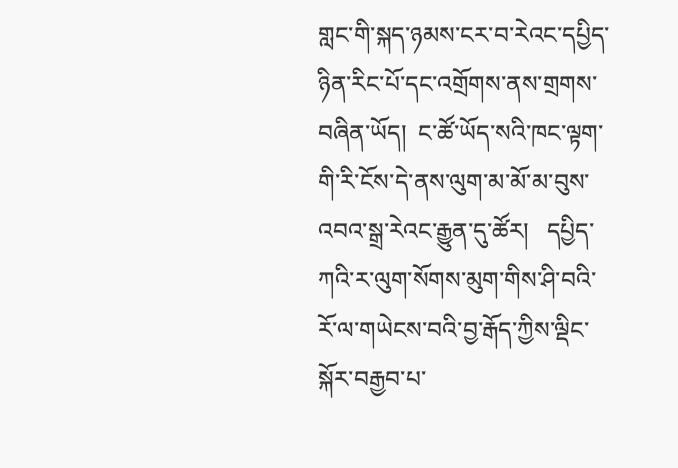གླང་གི་སྐད་ཉམས་ངར་བ་རེའང་དཔྱིད་ཉིན་རིང་པོ་དང་འགྲོགས་ནས་གྲགས་བཞིན་ཡོད།  ང་ཚོ་ཡོད་སའི་ཁང་ལྟག་གི་རི་ངོས་དེ་ནས་ལུག་མ་མོ་མ་བུས་འབའ་སྒྲ་རེའང་རྒྱུན་དུ་ཚོར།   དཔྱིད་ཀའི་ར་ལུག་སོགས་མུག་གིས་ཤི་བའི་རོ་ལ་གཡེངས་བའི་བྱ་རྒོད་ཀྱིས་ལྡིང་སྐོར་བརྒྱབ་པ་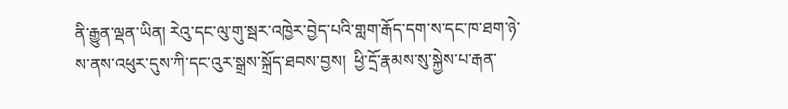ནི་རྒྱུན་ལྡན་ཡིན། རེའུ་དང་ལུ་གུ་སྦར་འཁྱེར་བྱེད་པའི་གླག་རྒོད་དག་ས་དང་ཁ་ཐག་ཉེ་ས་ནས་འཕུར་དུས་ཀི་དང་འུར་སྒྲས་སྐྲོད་ཐབས་བྱས།  ཕྱི་དྲོ་རྣམས་སུ་སྐྱེས་པ་རྒན་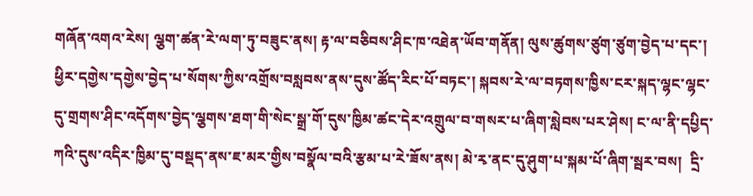གཞོན་འགའ་རེས། ལྕག་ཚན་རེ་ལག་ཏུ་བཟུང་ནས། རྟ་ལ་བཅིབས་ཤིང་ཁ་འཐེན་ཡོབ་གནོན། ལུས་ཚུགས་ཙུག་ཙུག་བྱེད་པ་དང་། ཕྱིར་དགྱེས་དགྱེས་བྱེད་པ་སོགས་ཀྱིས་འགྲོས་བསླབས་ནས་དུས་ཚོད་རིང་པོ་བཏང་། སྐབས་རེ་ལ་བཏགས་ཁྱིས་ངར་སྐད་ལྷང་ལྷང་དུ་གྲགས་ཤིང་འདོགས་བྱེད་ལྕགས་ཐག་གི་སེང་སྒྲ་གོ་དུས་ཁྱིམ་ཚང་དེར་འགྲུལ་བ་གསར་པ་ཞིག་སླེབས་པར་ཤེས། ང་ལ་ནི་དཔྱིད་ཀའི་དུས་འདིར་ཁྱིམ་དུ་བསྡད་ནས་ཇ་མར་གྱིས་བསྣོལ་བའི་རྩམ་པ་རེ་ཟོས་ནས། མེ་རྭ་ནང་དུ་ཤུག་པ་སྐམ་པོ་ཞིག་སྦར་བས།  དྲི་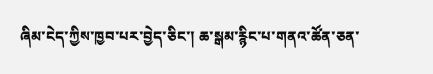ཞིམ་ངེད་ཀྱིས་ཁྱབ་པར་བྱེད་ཅིང་། ཆ་སྒམ་རྙིང་པ་གནའ་ཚོན་ཅན་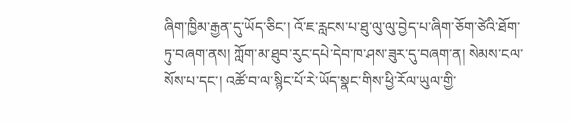ཞིག་ཁྱིམ་རྒྱན་དུ་ཡོད་ཅིང་། འོ་ཇ་རླངས་པ་ཐུ་ལུ་ལུ་བྱེད་པ་ཞིག་ཅོག་ཙེའི་ཐོག་ཏུ་བཞག་ནས། ཀློག་མ་ཐུབ་རུང་དཔེ་དེབ་ཁ་ཤས་ཟུར་དུ་བཞག་ན། སེམས་ངལ་སོས་པ་དང་། འཚོ་བ་ལ་སྙིང་པོ་རེ་ཡོད་སྣང་གིས་ཕྱི་རོལ་ཡུལ་གྱི་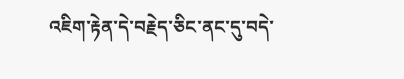འཇིག་རྟེན་དེ་བརྗེད་ཅིང་ནང་དུ་བདེ་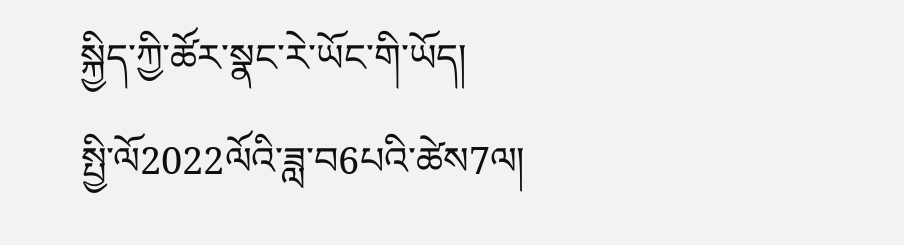སྐྱིད་ཀྱི་ཚོར་སྣང་རེ་ཡོང་གི་ཡོད།
སྤྱི་ལོ2022ལོའི་ཟླ་བ6པའི་ཚེས7ལ།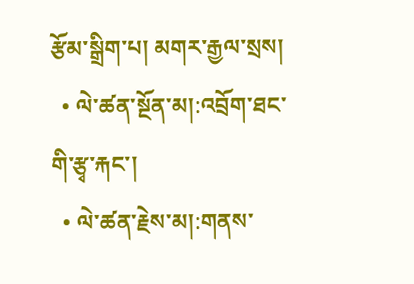རྩོམ་སྒྲིག་པ། མགར་རྒྱལ་སྲས།
  • ལེ་ཚན་སྔོན་མ།:འབྲོག་ཐང་གི་རྩྭ་རྐང་།
  • ལེ་ཚན་རྗེས་མ།:གནས་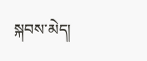སྐབས་མེད།